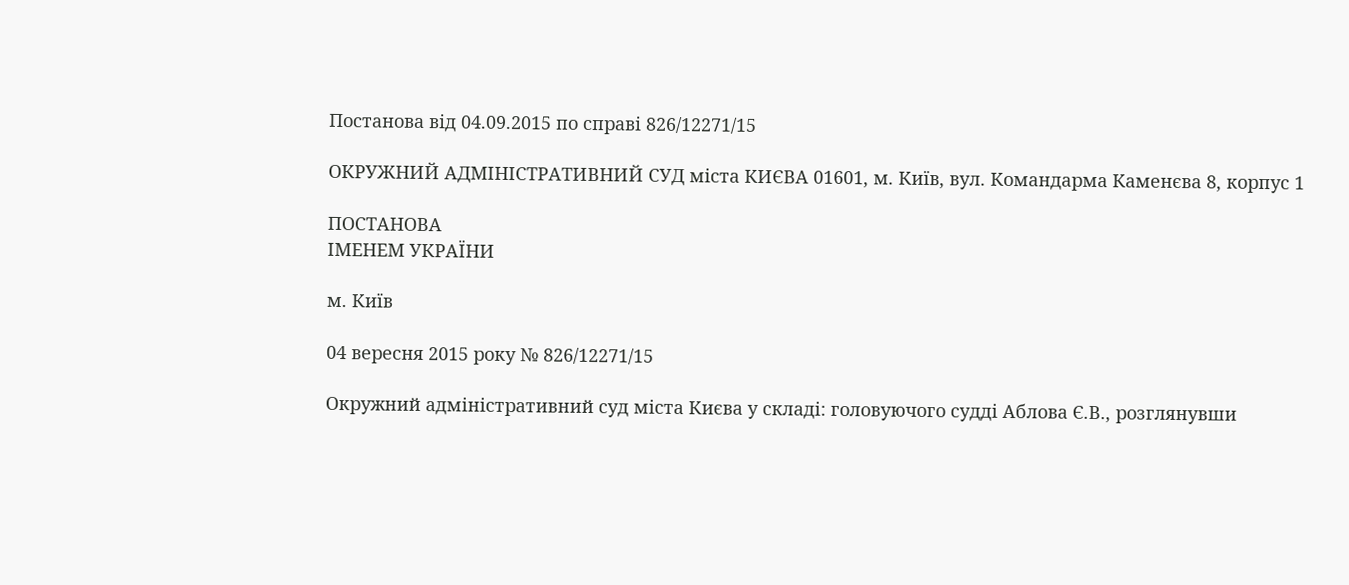Постанова від 04.09.2015 по справі 826/12271/15

ОКРУЖНИЙ АДМІНІСТРАТИВНИЙ СУД міста КИЄВА 01601, м. Київ, вул. Командарма Каменєва 8, корпус 1

ПОСТАНОВА
ІМЕНЕМ УКРАЇНИ

м. Київ

04 вересня 2015 року № 826/12271/15

Окружний адміністративний суд міста Києва у складі: головуючого судді Аблова Є.В., розглянувши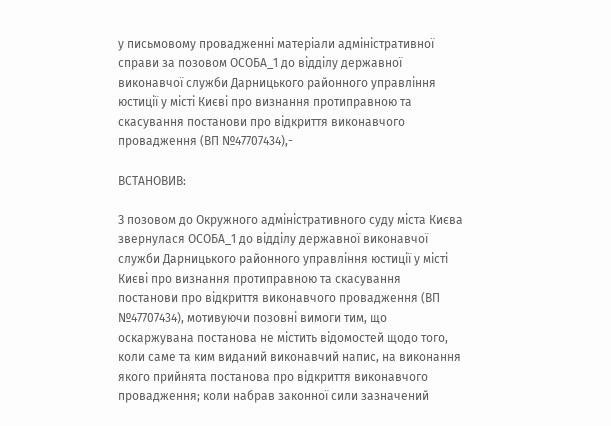у письмовому провадженні матеріали адміністративної справи за позовом ОСОБА_1 до відділу державної виконавчої служби Дарницького районного управління юстиції у місті Києві про визнання протиправною та скасування постанови про відкриття виконавчого провадження (ВП №47707434),-

ВСТАНОВИВ:

З позовом до Окружного адміністративного суду міста Києва звернулася ОСОБА_1 до відділу державної виконавчої служби Дарницького районного управління юстиції у місті Києві про визнання протиправною та скасування постанови про відкриття виконавчого провадження (ВП №47707434), мотивуючи позовні вимоги тим, що оскаржувана постанова не містить відомостей щодо того, коли саме та ким виданий виконавчий напис, на виконання якого прийнята постанова про відкриття виконавчого провадження; коли набрав законної сили зазначений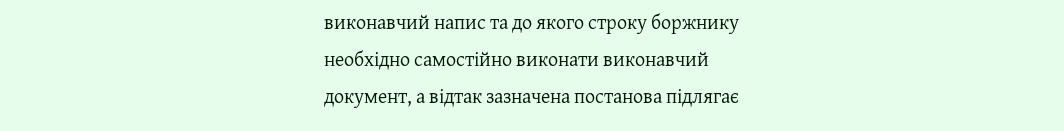виконавчий напис та до якого строку боржнику необхідно самостійно виконати виконавчий документ, а відтак зазначена постанова підлягає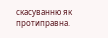скасуванню як протиправна.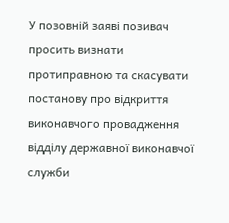У позовній заяві позивач просить визнати протиправною та скасувати постанову про відкриття виконавчого провадження відділу державної виконавчої служби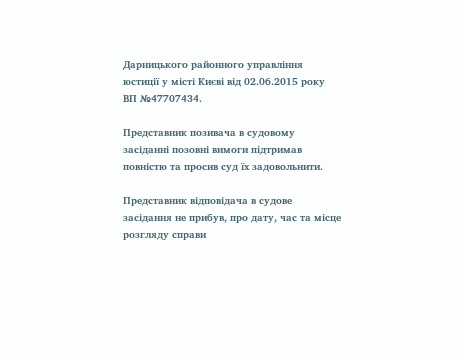Дарницького районного управління юстиції у місті Києві від 02.06.2015 року ВП №47707434.

Представник позивача в судовому засіданні позовні вимоги підтримав повністю та просив суд їх задовольнити.

Представник відповідача в судове засідання не прибув, про дату, час та місце розгляду справи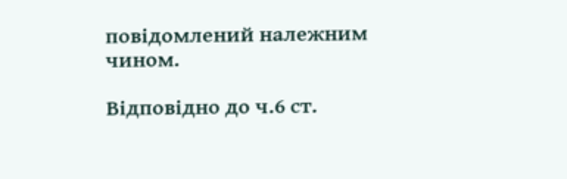повідомлений належним чином.

Відповідно до ч.6 ст.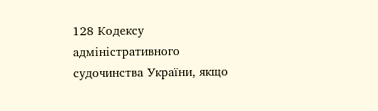128 Кодексу адміністративного судочинства України, якщо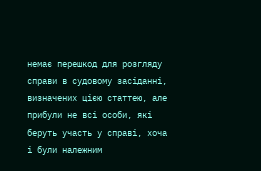немає перешкод для розгляду справи в судовому засіданні, визначених цією статтею, але прибули не всі особи, які беруть участь у справі, хоча і були належним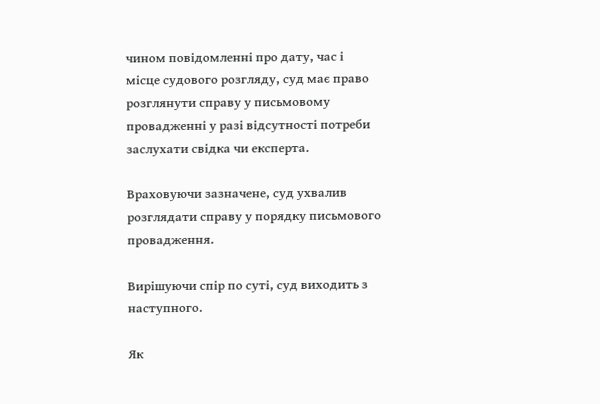чином повідомленні про дату, час і місце судового розгляду, суд має право розглянути справу у письмовому провадженні у разі відсутності потреби заслухати свідка чи експерта.

Враховуючи зазначене, суд ухвалив розглядати справу у порядку письмового провадження.

Вирішуючи спір по суті, суд виходить з наступного.

Як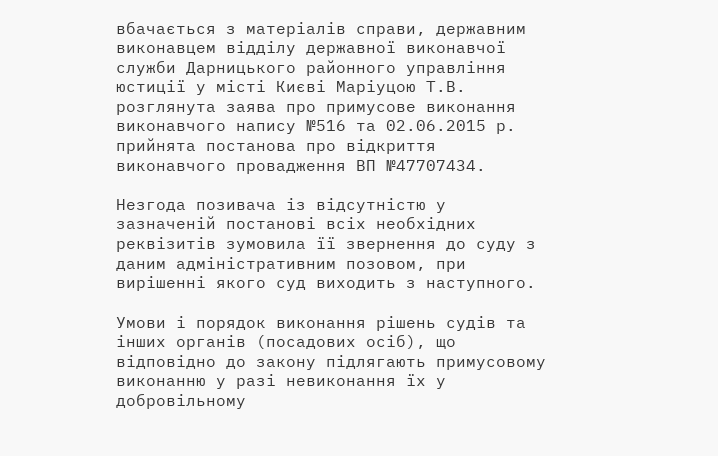вбачається з матеріалів справи, державним виконавцем відділу державної виконавчої служби Дарницького районного управління юстиції у місті Києві Маріуцою Т.В. розглянута заява про примусове виконання виконавчого напису №516 та 02.06.2015 р. прийнята постанова про відкриття виконавчого провадження ВП №47707434.

Незгода позивача із відсутністю у зазначеній постанові всіх необхідних реквізитів зумовила її звернення до суду з даним адміністративним позовом, при вирішенні якого суд виходить з наступного.

Умови і порядок виконання рішень судів та інших органів (посадових осіб), що відповідно до закону підлягають примусовому виконанню у разі невиконання їх у добровільному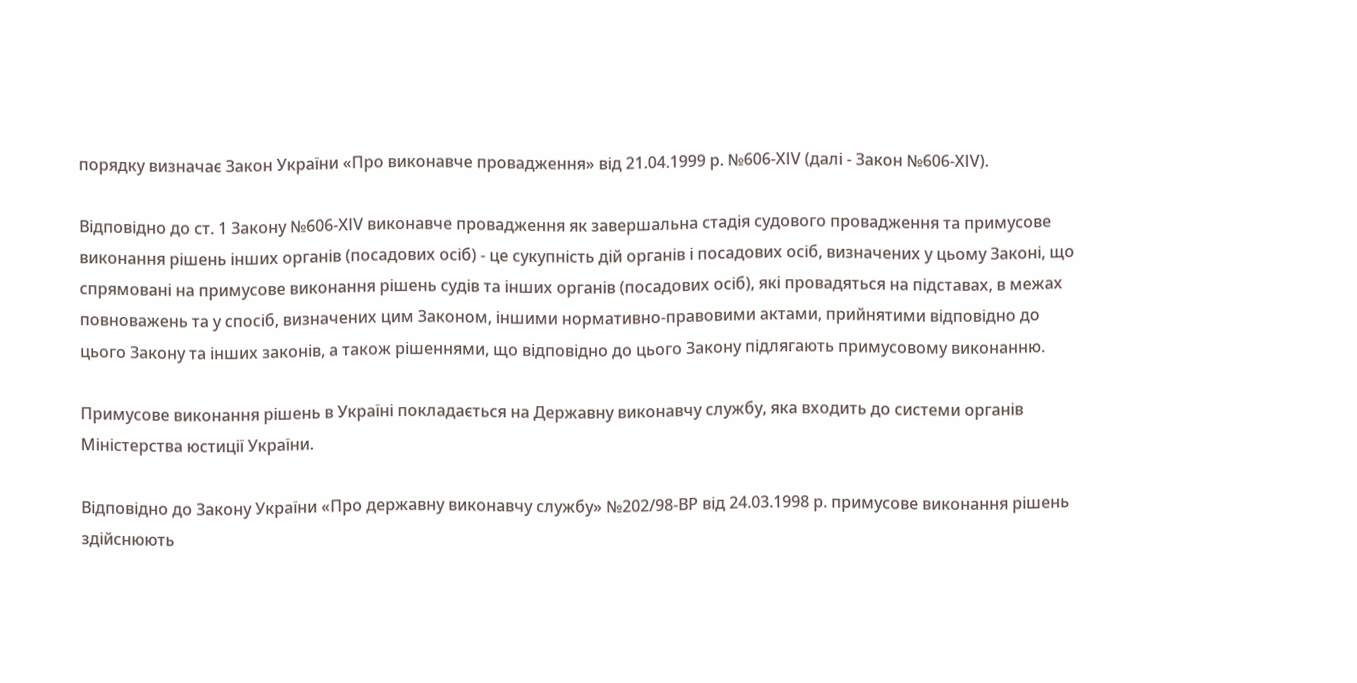порядку визначає Закон України «Про виконавче провадження» від 21.04.1999 р. №606-ХІV (далі - Закон №606-ХІV).

Відповідно до ст. 1 Закону №606-ХІV виконавче провадження як завершальна стадія судового провадження та примусове виконання рішень інших органів (посадових осіб) - це сукупність дій органів і посадових осіб, визначених у цьому Законі, що спрямовані на примусове виконання рішень судів та інших органів (посадових осіб), які провадяться на підставах, в межах повноважень та у спосіб, визначених цим Законом, іншими нормативно-правовими актами, прийнятими відповідно до цього Закону та інших законів, а також рішеннями, що відповідно до цього Закону підлягають примусовому виконанню.

Примусове виконання рішень в Україні покладається на Державну виконавчу службу, яка входить до системи органів Міністерства юстиції України.

Відповідно до Закону України «Про державну виконавчу службу» №202/98-ВР від 24.03.1998 р. примусове виконання рішень здійснюють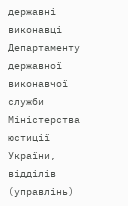державні виконавці Департаменту державної виконавчої служби Міністерства юстиції України, відділів (управлінь)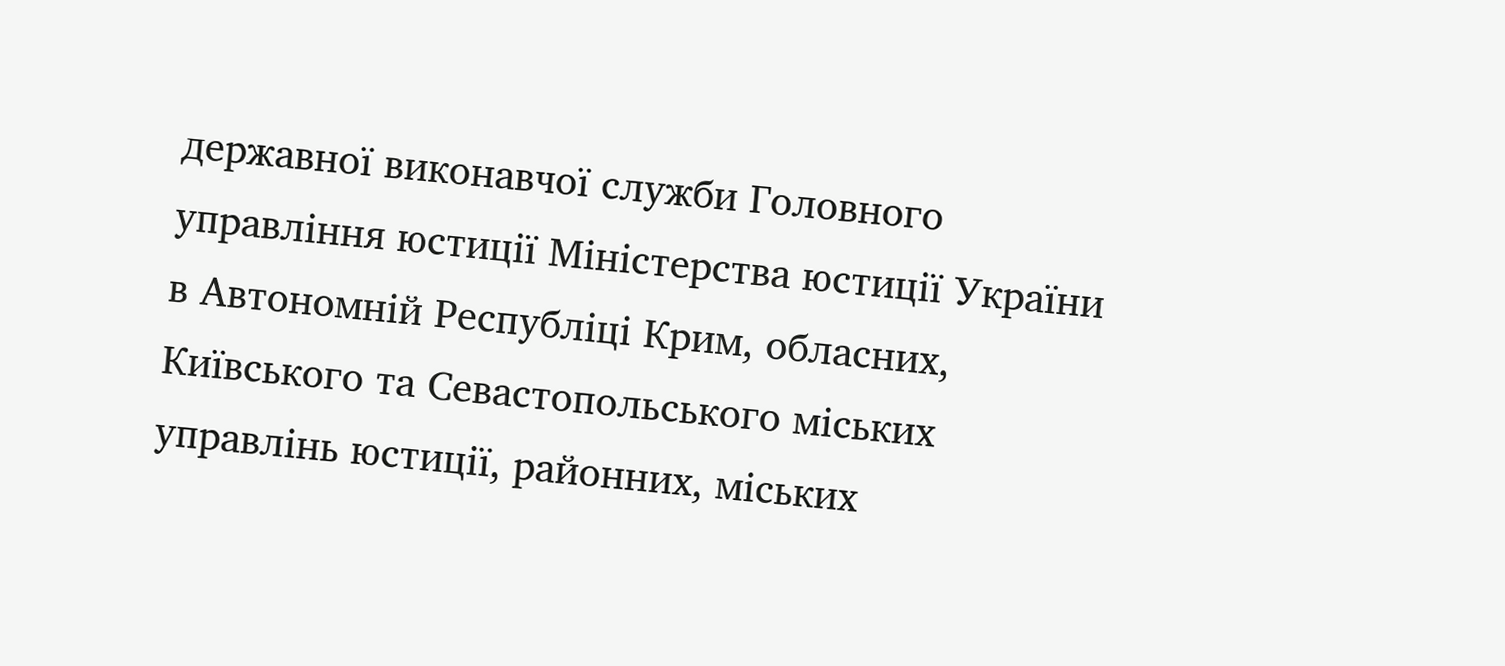державної виконавчої служби Головного управління юстиції Міністерства юстиції України в Автономній Республіці Крим, обласних, Київського та Севастопольського міських управлінь юстиції, районних, міських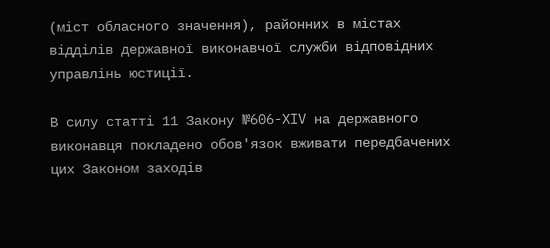(міст обласного значення), районних в містах відділів державної виконавчої служби відповідних управлінь юстиції.

В силу статті 11 Закону №606-XIV на державного виконавця покладено обов'язок вживати передбачених цих Законом заходів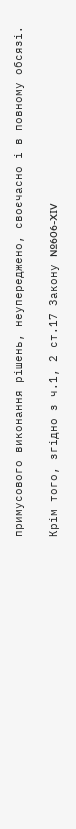примусового виконання рішень, неупереджено, своєчасно і в повному обсязі.

Крім того, згідно з ч.1, 2 ст.17 Закону №606-XIV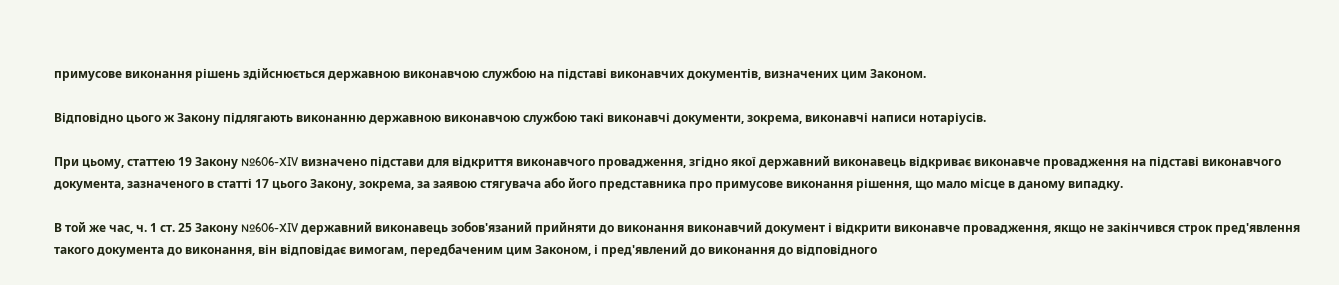примусове виконання рішень здійснюється державною виконавчою службою на підставі виконавчих документів, визначених цим Законом.

Відповідно цього ж Закону підлягають виконанню державною виконавчою службою такі виконавчі документи, зокрема, виконавчі написи нотаріусів.

При цьому, статтею 19 Закону №606-XIV визначено підстави для відкриття виконавчого провадження, згідно якої державний виконавець відкриває виконавче провадження на підставі виконавчого документа, зазначеного в статті 17 цього Закону, зокрема, за заявою стягувача або його представника про примусове виконання рішення, що мало місце в даному випадку.

В той же час, ч. 1 ст. 25 Закону №606-XIV державний виконавець зобов'язаний прийняти до виконання виконавчий документ і відкрити виконавче провадження, якщо не закінчився строк пред'явлення такого документа до виконання, він відповідає вимогам, передбаченим цим Законом, і пред'явлений до виконання до відповідного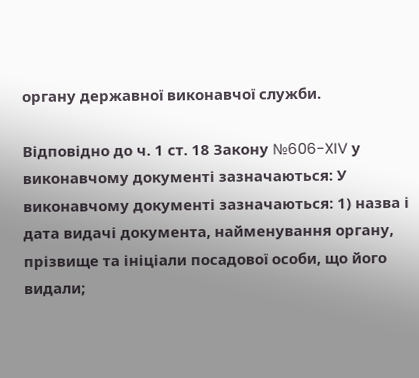органу державної виконавчої служби.

Відповідно до ч. 1 ст. 18 Закону №606-XIV у виконавчому документі зазначаються: У виконавчому документі зазначаються: 1) назва і дата видачі документа, найменування органу, прізвище та ініціали посадової особи, що його видали;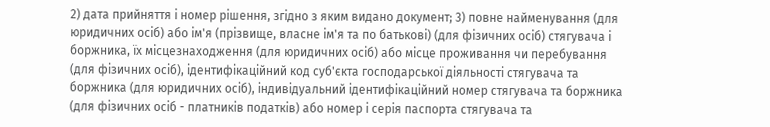2) дата прийняття і номер рішення, згідно з яким видано документ; 3) повне найменування (для юридичних осіб) або ім'я (прізвище, власне ім'я та по батькові) (для фізичних осіб) стягувача і боржника, їх місцезнаходження (для юридичних осіб) або місце проживання чи перебування (для фізичних осіб), ідентифікаційний код суб'єкта господарської діяльності стягувача та боржника (для юридичних осіб), індивідуальний ідентифікаційний номер стягувача та боржника (для фізичних осіб - платників податків) або номер і серія паспорта стягувача та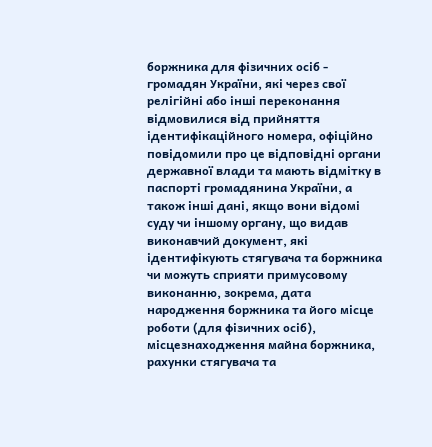боржника для фізичних осіб - громадян України, які через свої релігійні або інші переконання відмовилися від прийняття ідентифікаційного номера, офіційно повідомили про це відповідні органи державної влади та мають відмітку в паспорті громадянина України, а також інші дані, якщо вони відомі суду чи іншому органу, що видав виконавчий документ, які ідентифікують стягувача та боржника чи можуть сприяти примусовому виконанню, зокрема, дата народження боржника та його місце роботи (для фізичних осіб), місцезнаходження майна боржника, рахунки стягувача та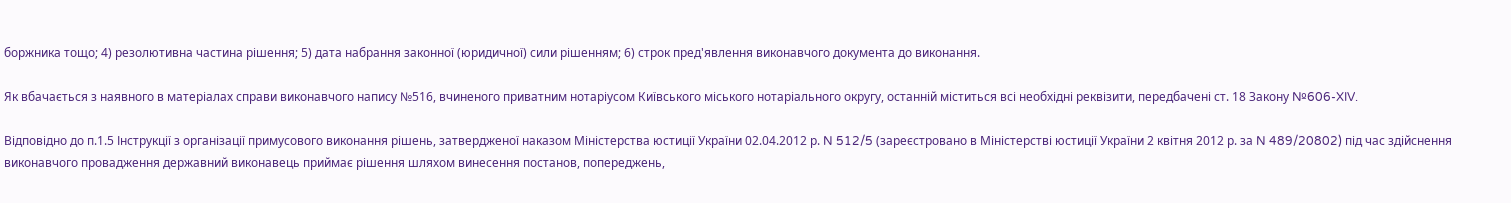боржника тощо; 4) резолютивна частина рішення; 5) дата набрання законної (юридичної) сили рішенням; 6) строк пред'явлення виконавчого документа до виконання.

Як вбачається з наявного в матеріалах справи виконавчого напису №516, вчиненого приватним нотаріусом Київського міського нотаріального округу, останній міститься всі необхідні реквізити, передбачені ст. 18 Закону №606-XIV.

Відповідно до п.1.5 Інструкції з організації примусового виконання рішень, затвердженої наказом Міністерства юстиції України 02.04.2012 р. N 512/5 (зареєстровано в Міністерстві юстиції України 2 квітня 2012 р. за N 489/20802) під час здійснення виконавчого провадження державний виконавець приймає рішення шляхом винесення постанов, попереджень,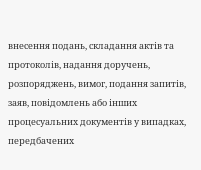внесення подань, складання актів та протоколів, надання доручень, розпоряджень, вимог, подання запитів, заяв, повідомлень або інших процесуальних документів у випадках, передбачених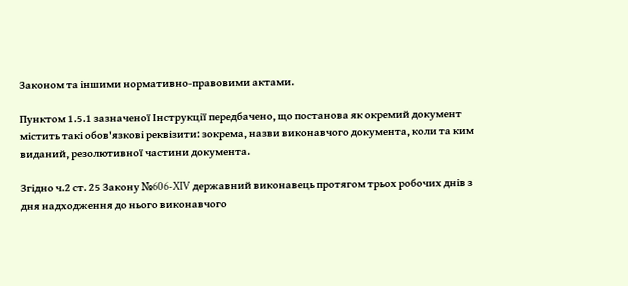Законом та іншими нормативно-правовими актами.

Пунктом 1.5.1 зазначеної Інструкції передбачено, що постанова як окремий документ містить такі обов'язкові реквізити: зокрема, назви виконавчого документа, коли та ким виданий, резолютивної частини документа.

Згідно ч.2 ст. 25 Закону №606-XIV державний виконавець протягом трьох робочих днів з дня надходження до нього виконавчого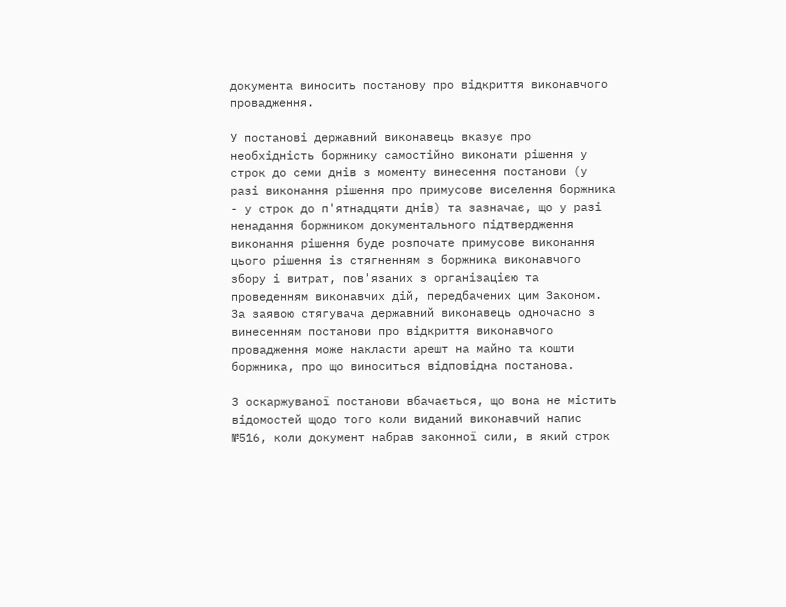документа виносить постанову про відкриття виконавчого провадження.

У постанові державний виконавець вказує про необхідність боржнику самостійно виконати рішення у строк до семи днів з моменту винесення постанови (у разі виконання рішення про примусове виселення боржника - у строк до п'ятнадцяти днів) та зазначає, що у разі ненадання боржником документального підтвердження виконання рішення буде розпочате примусове виконання цього рішення із стягненням з боржника виконавчого збору і витрат, пов'язаних з організацією та проведенням виконавчих дій, передбачених цим Законом. За заявою стягувача державний виконавець одночасно з винесенням постанови про відкриття виконавчого провадження може накласти арешт на майно та кошти боржника, про що виноситься відповідна постанова.

З оскаржуваної постанови вбачається, що вона не містить відомостей щодо того коли виданий виконавчий напис №516, коли документ набрав законної сили, в який строк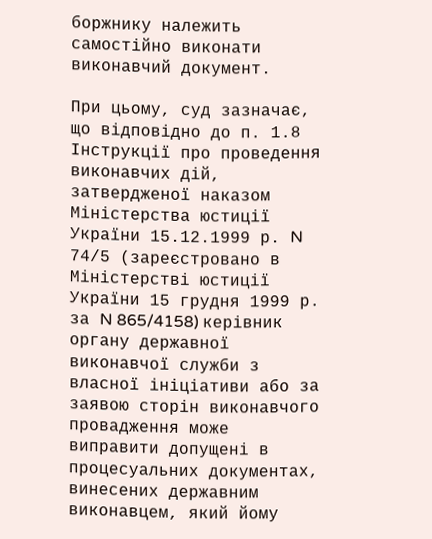боржнику належить самостійно виконати виконавчий документ.

При цьому, суд зазначає, що відповідно до п. 1.8 Інструкції про проведення виконавчих дій, затвердженої наказом Міністерства юстиції України 15.12.1999 р. N 74/5 (зареєстровано в Міністерстві юстиції України 15 грудня 1999 р. за N 865/4158) керівник органу державної виконавчої служби з власної ініціативи або за заявою сторін виконавчого провадження може виправити допущені в процесуальних документах, винесених державним виконавцем, який йому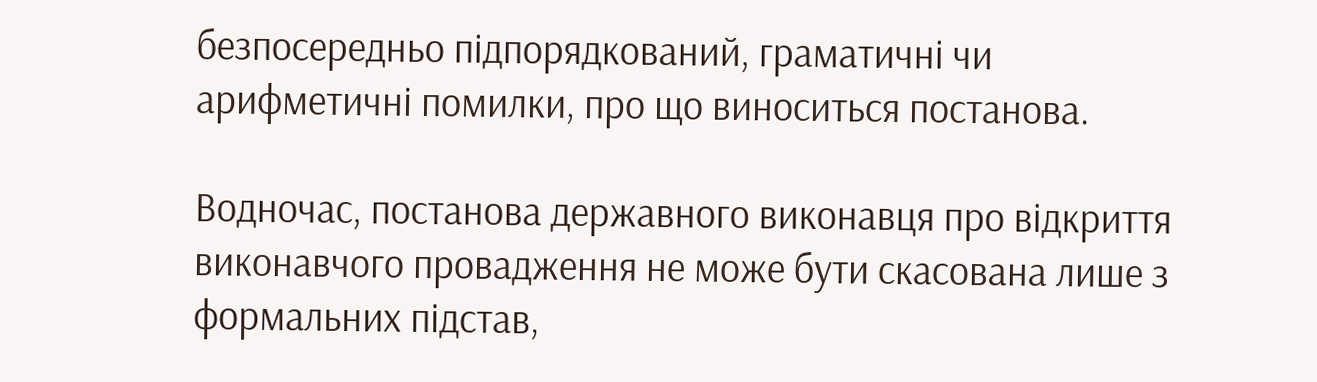безпосередньо підпорядкований, граматичні чи арифметичні помилки, про що виноситься постанова.

Водночас, постанова державного виконавця про відкриття виконавчого провадження не може бути скасована лише з формальних підстав,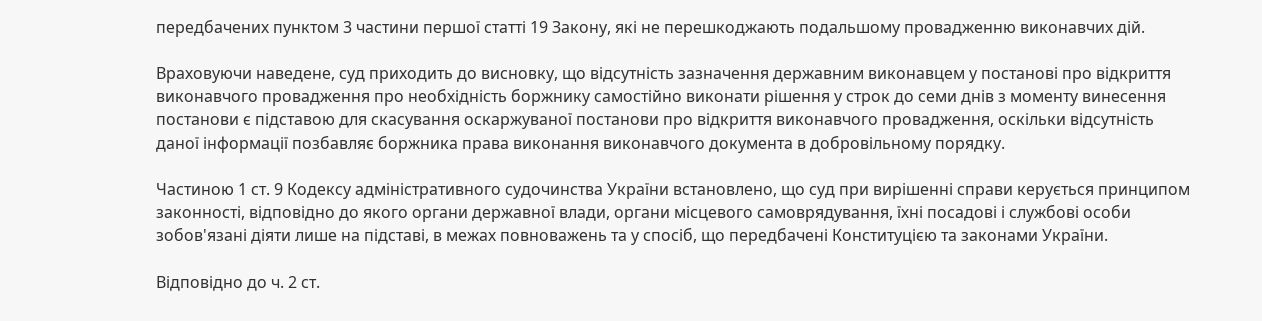передбачених пунктом 3 частини першої статті 19 Закону, які не перешкоджають подальшому провадженню виконавчих дій.

Враховуючи наведене, суд приходить до висновку, що відсутність зазначення державним виконавцем у постанові про відкриття виконавчого провадження про необхідність боржнику самостійно виконати рішення у строк до семи днів з моменту винесення постанови є підставою для скасування оскаржуваної постанови про відкриття виконавчого провадження, оскільки відсутність даної інформації позбавляє боржника права виконання виконавчого документа в добровільному порядку.

Частиною 1 ст. 9 Кодексу адміністративного судочинства України встановлено, що суд при вирішенні справи керується принципом законності, відповідно до якого органи державної влади, органи місцевого самоврядування, їхні посадові і службові особи зобов'язані діяти лише на підставі, в межах повноважень та у спосіб, що передбачені Конституцією та законами України.

Відповідно до ч. 2 ст.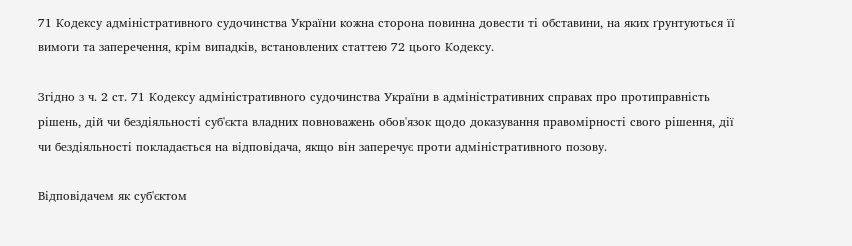71 Кодексу адміністративного судочинства України кожна сторона повинна довести ті обставини, на яких ґрунтуються її вимоги та заперечення, крім випадків, встановлених статтею 72 цього Кодексу.

Згідно з ч. 2 ст. 71 Кодексу адміністративного судочинства України в адміністративних справах про протиправність рішень, дій чи бездіяльності суб'єкта владних повноважень обов'язок щодо доказування правомірності свого рішення, дії чи бездіяльності покладається на відповідача, якщо він заперечує проти адміністративного позову.

Відповідачем як суб'єктом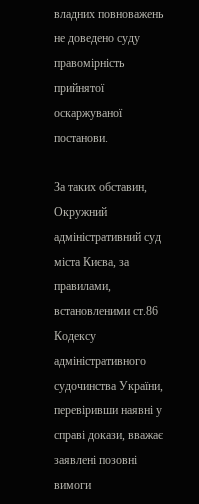владних повноважень не доведено суду правомірність прийнятої оскаржуваної постанови.

За таких обставин, Окружний адміністративний суд міста Києва, за правилами, встановленими ст.86 Кодексу адміністративного судочинства України, перевіривши наявні у справі докази, вважає заявлені позовні вимоги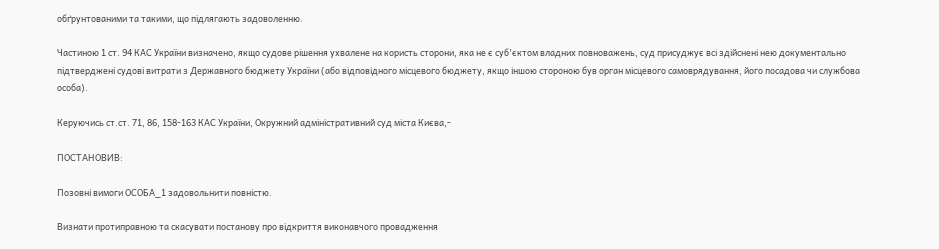обґрунтованими та такими, що підлягають задоволенню.

Частиною 1 ст. 94 КАС України визначено, якщо судове рішення ухвалене на користь сторони, яка не є суб'єктом владних повноважень, суд присуджує всі здійснені нею документально підтверджені судові витрати з Державного бюджету України (або відповідного місцевого бюджету, якщо іншою стороною був орган місцевого самоврядування, його посадова чи службова особа).

Керуючись ст.ст. 71, 86, 158-163 КАС України, Окружний адміністративний суд міста Києва,-

ПОСТАНОВИВ:

Позовні вимоги ОСОБА_1 задовольнити повністю.

Визнати протиправною та скасувати постанову про відкриття виконавчого провадження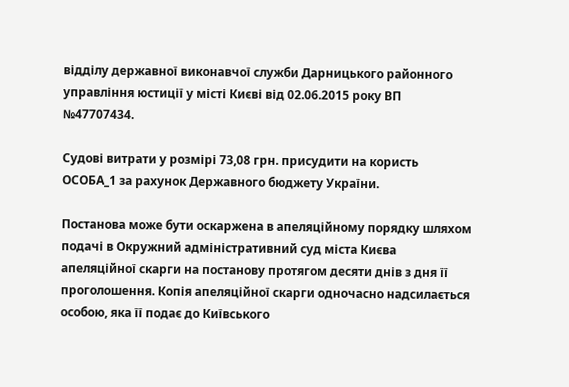відділу державної виконавчої служби Дарницького районного управління юстиції у місті Києві від 02.06.2015 року ВП №47707434.

Судові витрати у розмірі 73,08 грн. присудити на користь ОСОБА_1 за рахунок Державного бюджету України.

Постанова може бути оскаржена в апеляційному порядку шляхом подачі в Окружний адміністративний суд міста Києва апеляційної скарги на постанову протягом десяти днів з дня її проголошення. Копія апеляційної скарги одночасно надсилається особою, яка її подає до Київського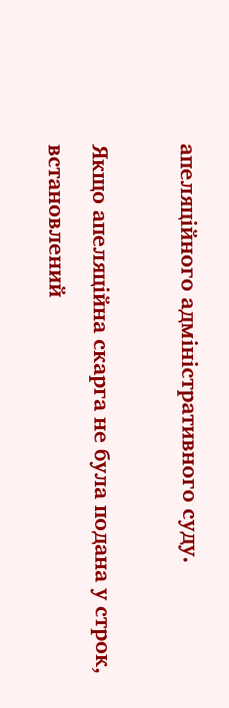апеляційного адміністративного суду.

Якщо апеляційна скарга не була подана у строк, встановлений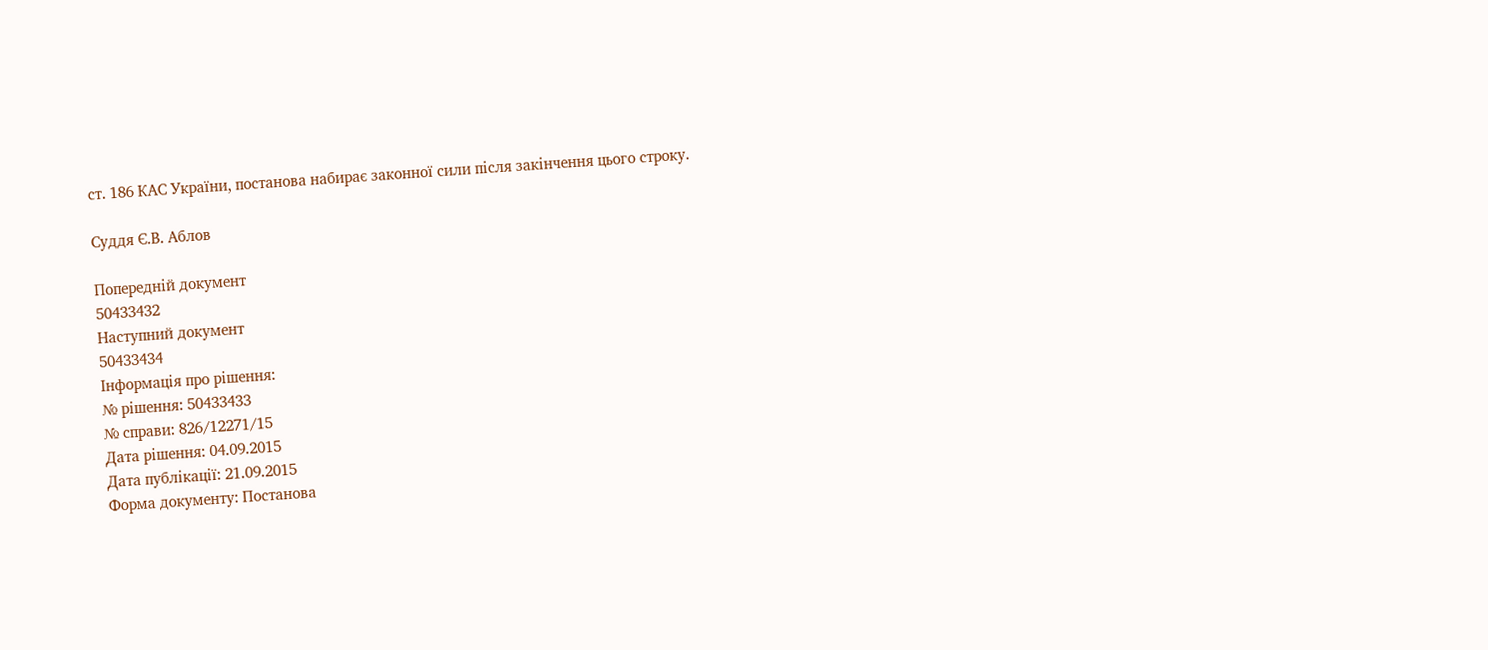ст. 186 КАС України, постанова набирає законної сили після закінчення цього строку.

Суддя Є.В. Аблов

Попередній документ
50433432
Наступний документ
50433434
Інформація про рішення:
№ рішення: 50433433
№ справи: 826/12271/15
Дата рішення: 04.09.2015
Дата публікації: 21.09.2015
Форма документу: Постанова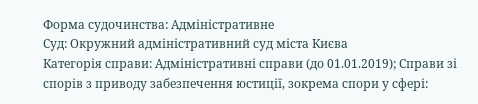Форма судочинства: Адміністративне
Суд: Окружний адміністративний суд міста Києва
Категорія справи: Адміністративні справи (до 01.01.2019); Справи зі спорів з приводу забезпечення юстиції, зокрема спори у сфері: